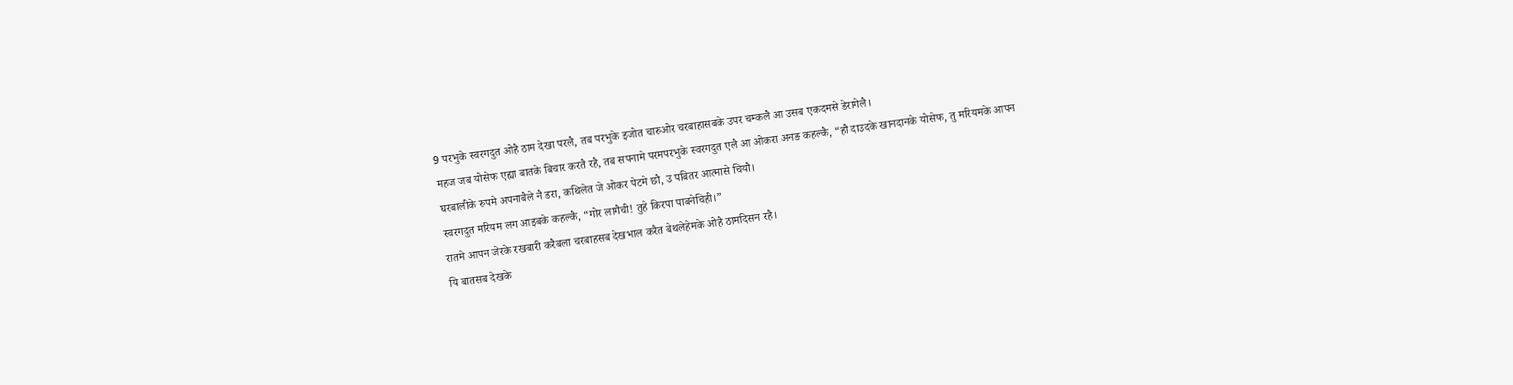9 परभुके स्वरगदुत ओहै ठाम देखा परलै, तब परभुके इजोत चारुओर चरबाहासबके उपर चम्कलै आ उसब एकदमसे डेरागेलै।
महज जब योसेफ एह्या बातके बिचार करतै रहै, तब सपनामे परमपरभुके स्वरगदुत एलै आ ओकरा अनङ कहल्कै, “हौ दाउदके खानदानके योसेफ, तु मरियमके आपन घरबालीके रुपमे अपनाबैले नै डरा, कथिलेत जे ओकर पेटमे छौ, उ पबितर आत्मासे चियौ।
स्वरगदुत मरियम लग आइबके कहल्कै, “गोर लागैची! तुहे किरपा पाबनेचिही।”
रातमे आपन जेरके रखबारी करैबला चरबाहसब देखभाल करैत बेथलेहेमके ओहै ठामदिसन रहै।
यि बातसब देखके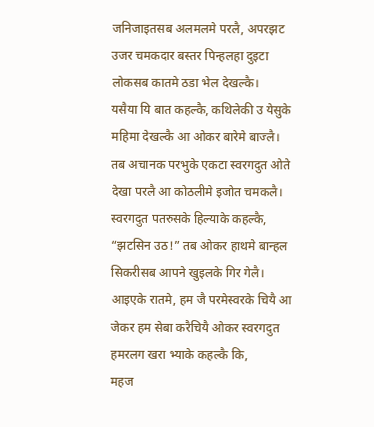जनिजाइतसब अलमलमे परलै, अपरझट उजर चमकदार बस्तर पिन्हलहा दुइटा लोकसब कातमे ठडा भेल देखल्कै।
यसैया यि बात कहल्कै, कथिलेकी उ येसुके महिमा देखल्कै आ ओकर बारेमे बाज्लै।
तब अचानक परभुके एकटा स्वरगदुत ओते देखा परलै आ कोठलीमे इजोत चमकलै। स्वरगदुत पतरुसके हिल्याके कहल्कै, “झटसिन उठ!” तब ओकर हाथमे बान्हल सिकरीसब आपने खुइलके गिर गेलै।
आइएके रातमे, हम जै परमेस्वरके चियै आ जेकर हम सेबा करैचियै ओकर स्वरगदुत हमरलग खरा भ्याके कहल्कै कि,
महज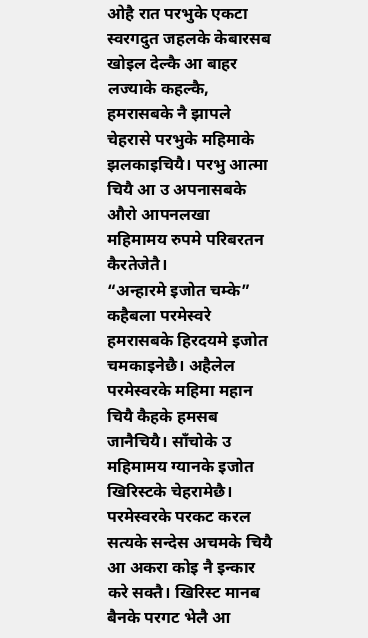ओहै रात परभुके एकटा स्वरगदुत जहलके केबारसब खोइल देल्कै आ बाहर लज्याके कहल्कै,
हमरासबके नै झापले चेहरासे परभुके महिमाके झलकाइचियै। परभु आत्मा चियै आ उ अपनासबके औरो आपनलखा महिमामय रुपमे परिबरतन कैरतेजेतै।
“अन्हारमे इजोत चम्के” कहैबला परमेस्वरे हमरासबके हिरदयमे इजोत चमकाइनेछै। अहैलेल परमेस्वरके महिमा महान चियै कैहके हमसब जानैचियै। साँचोके उ महिमामय ग्यानके इजोत खिरिस्टके चेहरामेछै।
परमेस्वरके परकट करल सत्यके सन्देस अचमके चियै आ अकरा कोइ नै इन्कार करे सक्तै। खिरिस्ट मानब बैनके परगट भेलै आ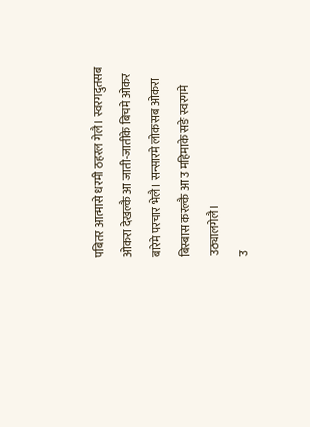पबितर आत्मासे धरमी ठहरल गेलै। स्वरगदुतसब ओकरा देखल्कै आ जाती-जातीके बिचमे ओकर बारेमे परचार भेलै। सन्सारमे लोकसब ओकरा बिस्बास करल्कै आ उ महिमाके सङे स्वरगमे उठ्यालगेलै।
उ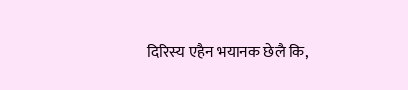दिरिस्य एहैन भयानक छेलै कि,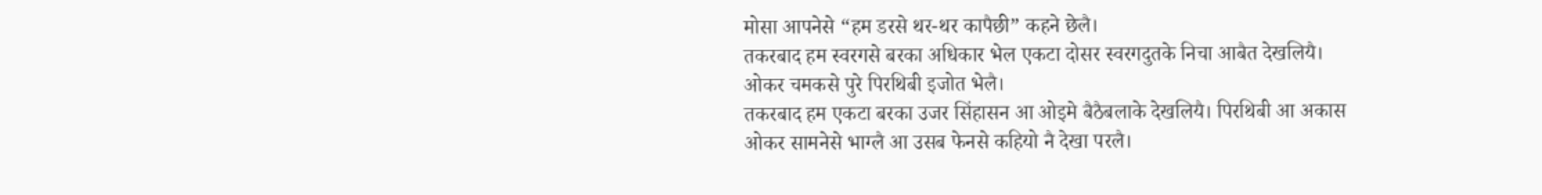मोसा आपनेसे “हम डरसे थर-थर कापैछी” कहने छेलै।
तकरबाद हम स्वरगसे बरका अधिकार भेल एकटा दोसर स्वरगदुतके निचा आबैत देखलियै। ओकर चमकसे पुरे पिरथिबी इजोत भेलै।
तकरबाद हम एकटा बरका उजर सिंहासन आ ओइमे बैठैबलाके देखलियै। पिरथिबी आ अकास ओकर सामनेसे भाग्लै आ उसब फेनसे कहियो नै देखा परलै।